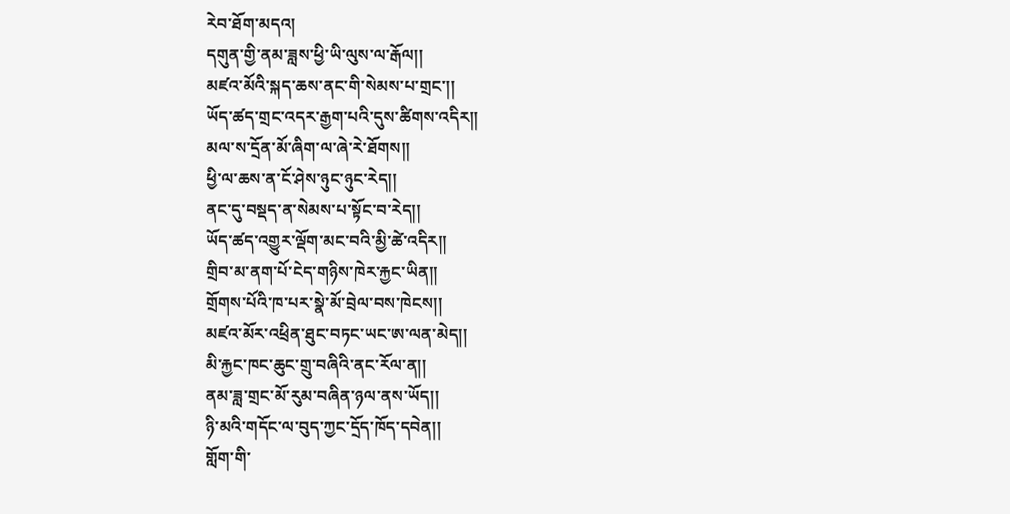རེབ་ཐོག་མདའ།
དགུན་གྱི་ནམ་ཟླས་ཕྱི་ཡི་ལུས་ལ་རྒོལ།།
མཛའ་མོའི་སྐད་ཆས་ནང་གི་སེམས་པ་གྲང་།།
ཡོད་ཚད་གྲང་འདར་རྒྱག་པའི་དུས་ཚིགས་འདིར།།
མལ་ས་དྲོན་མོ་ཞིག་ལ་ཞེ་རེ་ཐོགས།།
ཕྱི་ལ་ཆས་ན་ངོ་ཤེས་ཉུང་ཉུང་རེད།།
ནང་དུ་བསྡད་ན་སེམས་པ་སྟོང་བ་རེད།།
ཡོད་ཚད་འགྱུར་ལྡོག་མང་བའི་མྱི་ཚེ་འདིར།།
གྲིབ་མ་ནག་པོ་ངེད་གཉིས་ཁེར་རྐྱང་ཡིན།།
གྲོགས་པོའི་ཁ་པར་སྣེ་མོ་བྲེལ་བས་ཁེངས།།
མཛའ་མོར་འཕྲིན་ཐུང་བཏང་ཡང་ཨ་ལན་མེད།།
མི་རྐྱང་ཁང་ཆུང་གྲུ་བཞིའི་ནང་རོལ་ན།།
ནམ་ཟླ་གྲང་མོ་རུམ་བཞིན་ཉལ་ནས་ཡོད།།
ཉི་མའི་གདོང་ལ་བུད་ཀྱང་དྲོད་ཁོད་དབེན།།
གློག་གི་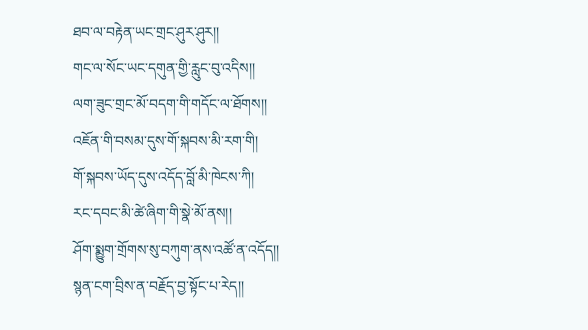ཐབ་ལ་བརྟེན་ཡང་གྲང་ཤུར་ཤུར།།
གང་ལ་སོང་ཡང་དགུན་གྱི་རླུང་བུ་འདིས།།
ལག་ཟུང་གྲང་མོ་བདག་གི་གདོང་ལ་ཐོགས།།
འཇོན་གི་བསམ་དུས་གོ་སྐབས་མི་རག་གི།
གོ་སྐབས་ཡོད་དུས་འདོད་བློ་མི་ཁེངས་ཀི།
རང་དབང་མི་ཚེ་ཞིག་གི་སྣེ་མོ་ནས།།
ཤོག་སྨྱུག་གྲོགས་སུ་བཀུག་ནས་འཚོ་ན་འདོད།།
སྙན་ངག་བྲིས་ན་བརྗོད་བྱ་སྟོང་པ་རེད།།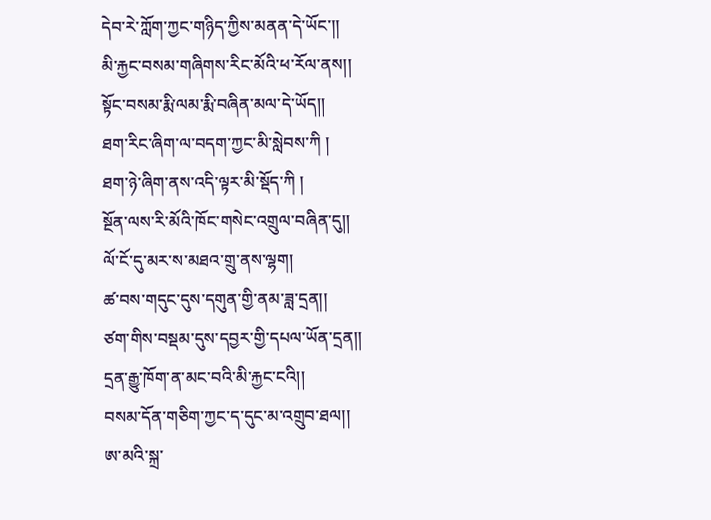དེབ་རེ་ཀློག་ཀྱང་གཉིད་ཀྱིས་མནན་དེ་ཡོང་།།
མི་རྐྱང་བསམ་གཞིགས་རིང་མོའི་ཕ་རོལ་ནས།།
སྟོང་བསམ་རྨི་ལམ་རྨི་བཞིན་མལ་དེ་ཡོད།།
ཐག་རིང་ཞིག་ལ་བདག་ཀྱང་མི་སླེབས་ཀི །
ཐག་ཉེ་ཞིག་ནས་འདི་ལྟར་མི་སྡོད་ཀི །
སྔོན་ལས་རི་མོའི་ཁོང་གསེང་འགྲུལ་བཞིན་དུ།།
ལོ་ངོ་དུ་མར་ས་མཐའ་གྲུ་ནས་ལྷག།
ཚ་བས་གདུང་དུས་དགུན་གྱི་ནམ་ཟླ་དྲན།།
ཙག་གིས་བསྡམ་དུས་དབྱར་གྱི་དཔལ་ཡོན་དྲན།།
དྲན་རྒྱུ་ཁོག་ན་མང་བའི་མི་རྐྱང་ངའི།།
བསམ་དོན་གཅིག་ཀྱང་ད་དུང་མ་འགྲུབ་ཐལ།།
ཨ་མའི་སྐྲ་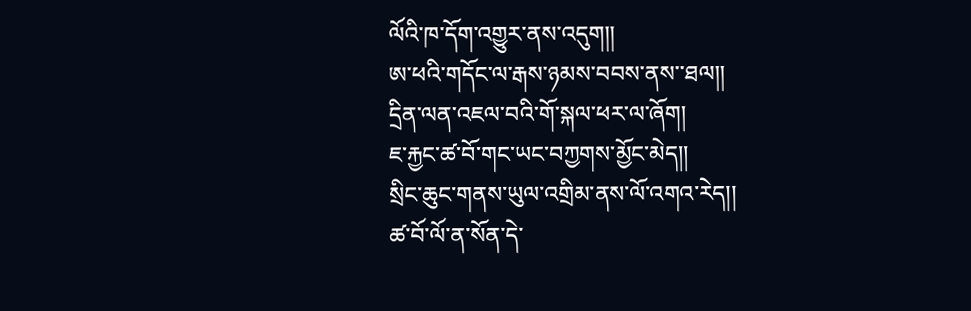ལོའི་ཁ་དོག་འགྱུར་ནས་འདུག།།
ཨ་ཕའི་གདོང་ལ་རྒས་ཉམས་བབས་ནས་་ཐལ།།
དྲིན་ལན་འཇལ་བའི་གོ་སྐལ་ཕར་ལ་ཞོག།
ཇ་རྐྱང་ཚ་བོ་གང་ཡང་བཀྱགས་མྱོང་མེད།།
སྲིང་ཆུང་གནས་ཡུལ་འགྲིམ་ནས་ལོ་འགའ་རེད།།
ཚ་བོ་ལོ་ན་སོན་དེ་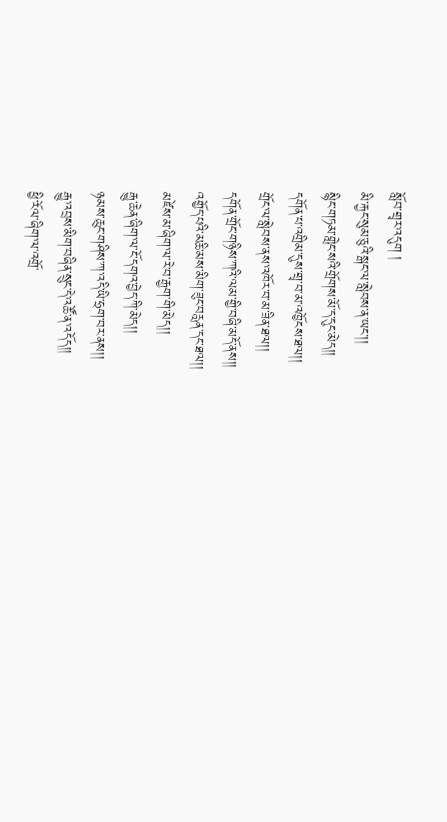སློབ་གྲྭར་འདུག །
མི་རྐྱང་སུམ་ཅུའི་སྒང་ལ་སླེབས་ན་ཡང་།།
སྙིང་གཏམ་གླེང་སའི་གྲོགས་མོ་ད་དུང་མེད།།
དགོན་པ་འགྲིམ་དུས་གྲྭ་བ་མ་འཁྱོངས་ཐལ།།
གྲོང་ལ་སླེབས་ནས་འཁོར་བ་མ་ཟིན་ཐལ།།
དགོན་གྲོང་གཉིས་ཀའི་ལམ་གྱི་བཞི་མདོ་ནས།།
འགྱོད་པའི་མཆི་མས་མིག་ཟུང་བརླན་དང་ཐལ།།
མཛེས་མ་ཞིག་ལ་རེ་བ་རྒྱག་གི་མེད།།
རྒྱུ་ཆེན་ཞིག་ལ་ངོ་དགའ་བྱེད་ཀི་མེད།།
ཉམས་ཆུང་གཤིས་ཀ་འདི་ཡི་ཧྲག་བར་ནས།།
རྒྱུ་འབྲས་མིག་བཞིན་སྲུང་དེ་འཚོ་ན་འདོད།།
ཕྱི་རོལ་ཞིག་ལ་འགྲོ་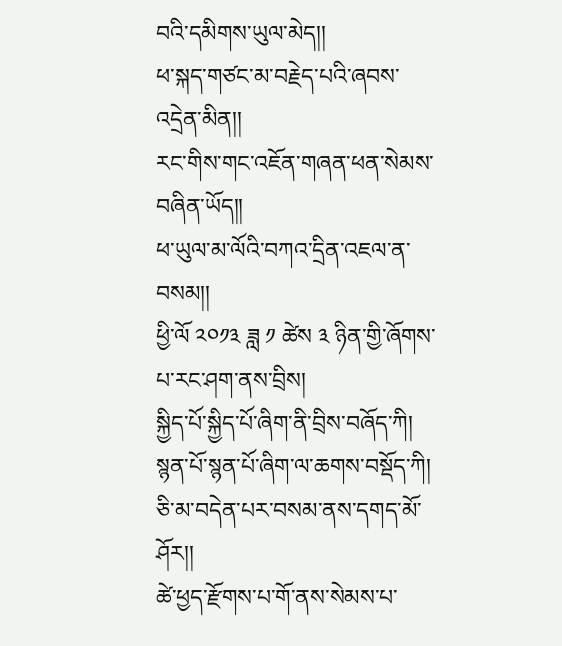བའི་དམིགས་ཡུལ་མེད།།
ཕ་སྐད་གཙང་མ་བརྗེད་པའི་ཞབས་འདྲེན་མིན།།
རང་གིས་གང་འཇོན་གཞན་ཕན་སེམས་བཞིན་ཡོད།།
ཕ་ཡུལ་མ་ལོའི་བཀའ་དྲིན་འཇལ་ན་བསམ།།
ཕྱི་ལོ ༢༠༡༣ ཟླ ༡ ཚེས ༣ ཉིན་གྱི་ཞོགས་པ་རང་ཤག་ནས་བྲིས།
སྐྱིད་པོ་སྐྱིད་པོ་ཞིག་ནི་བྲིས་བཞོད་ཀི།
སྙན་པོ་སྙན་པོ་ཞིག་ལ་ཆགས་བསྡོད་ཀི།
ཅི་མ་བདེན་པར་བསམ་ནས་དགད་མོ་ཤོར།།
ཚེ་ཕྱད་རྫོགས་པ་གོ་ནས་སེམས་པ་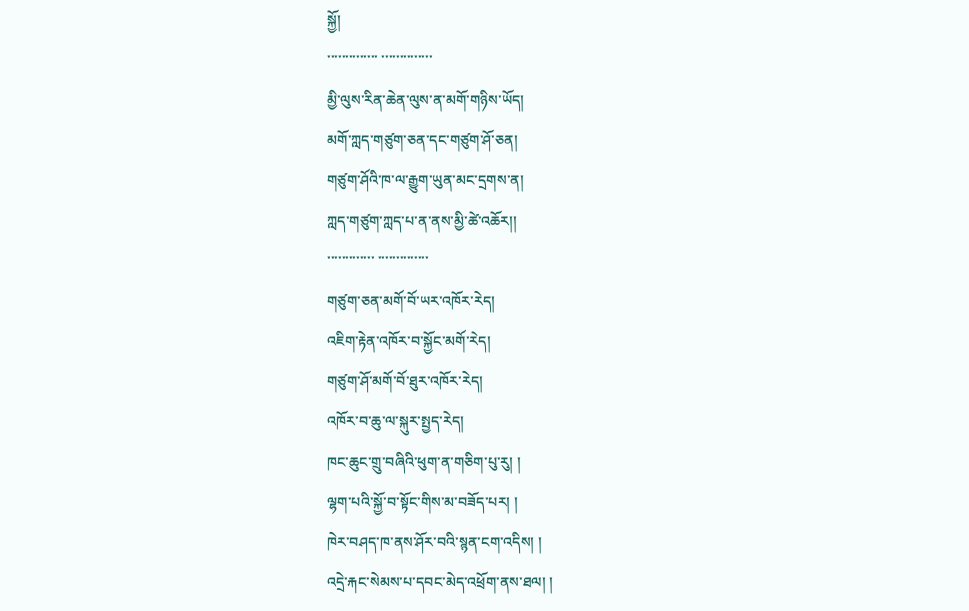སྐྱོ།
་་་་་་་་་་་་་་ ་་་་་་་་་་་་་་
མྱི་ལུས་རིན་ཆེན་ལུས་ན་མགོ་གཉིས་ཡོད།
མགོ་ཀླད་གཙུག་ཅན་དང་གཙུག་ཤོ་ཅན།
གཙུག་ཤོའི་ཁ་ལ་རྒྱུག་ཡུན་མང་དྲགས་ན།
ཀླད་གཙུག་ཀླད་པ་ན་ནས་མྱི་ཚེ་འཆོར།།
་་་་་་་་་་་་་ ་་་་་་་་་་་་་་
གཙུག་ཅན་མགོ་བོ་ཡར་འཁོར་རེད།
འཇིག་རྟེན་འཁོར་བ་སྐྱོང་མགོ་རེད།
གཙུག་ཤོ་མགོ་བོ་ཐུར་འཁོར་རེད།
འཁོར་བ་ཆུ་ལ་སྐུར་སྤྱད་རེད།
ཁང་ཆུང་གྲུ་བཞིའི་ཕུག་ན་གཅིག་པུ་རུ། །
ལྷག་པའི་སྐྱོ་བ་སྟོང་གིས་མ་བཟོད་པར། །
ཁེར་བཤད་ཁ་ནས་ཤོར་བའི་སྙན་ངག་འདིས། །
འདྲེ་རྐང་སེམས་པ་དབང་མེད་འཕྲོག་ནས་ཐལ། །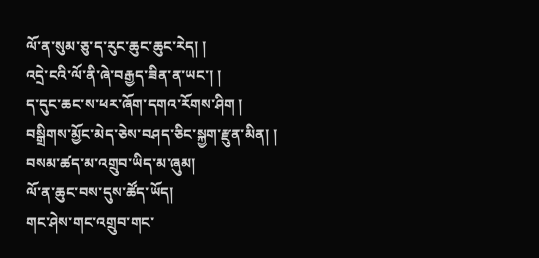ལོ་ན་སུམ་ཅུ་ད་རུང་ཆུང་ཆུང་རེད། །
འདྲེ་ངའི་ལོ་ནི་ཞེ་བརྒྱད་ཟིན་ན་ཡང་། །
ད་དུང་ཆང་ས་ཕར་ཞོག་དགའ་རོགས་ཤིག །
བསྒྲིགས་མྱོང་མེད་ཅེས་བཤད་ཅིང་སྐྱག་རྫུན་མིན། །
བསམ་ཚད་མ་འགྲུབ་ཡིད་མ་ཞུམ།
ལོ་ན་ཆུང་བས་དུས་ཚོད་ཡོད།
གང་ཤེས་གང་འགྲུབ་གང་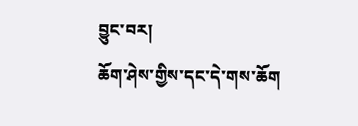བྱུང་བར།
ཆོག་ཤེས་གྱིས་དང་དེ་གས་ཆོག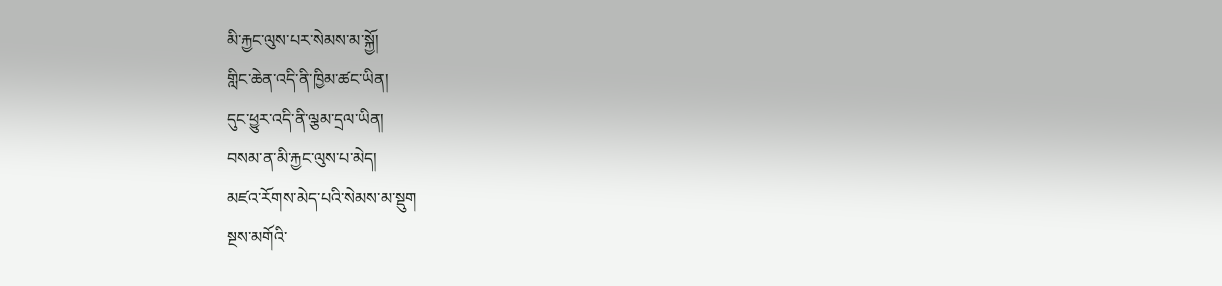མི་རྐྱང་ལུས་པར་སེམས་མ་སྐྱོ།
གླིང་ཆེན་འདི་ནི་ཁྱིམ་ཚང་ཡིན།
དུང་ཕྱུར་འདི་ནི་ལྕམ་དྲལ་ཡིན།
བསམ་ན་མི་རྐྱང་ལུས་པ་མེད།
མཛའ་རོགས་མེད་པའི་སེམས་མ་སྡུག
སྔས་མགོའི་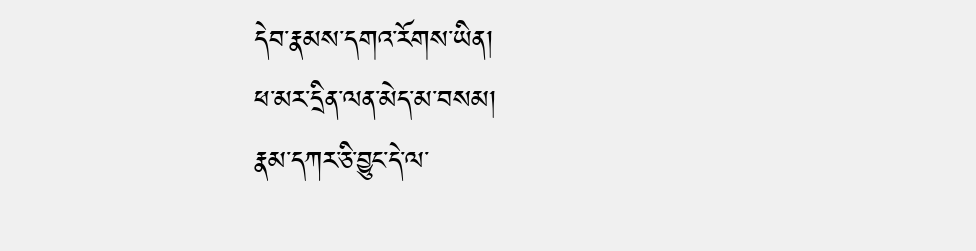དེབ་རྣམས་དགའ་རོགས་ཡིན།
ཕ་མར་དྲིན་ལན་མེད་མ་བསམ།
རྣམ་དཀར་ཅི་བྱུང་དེ་ལ་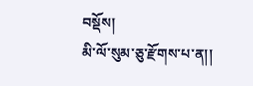བསྡོས།
མི་ལོ་སུམ་ཅུ་རྫོགས་པ་ན།།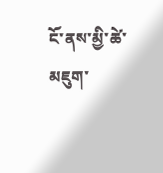ངོ་ནས་མྱི་ཚེ་མཇུག་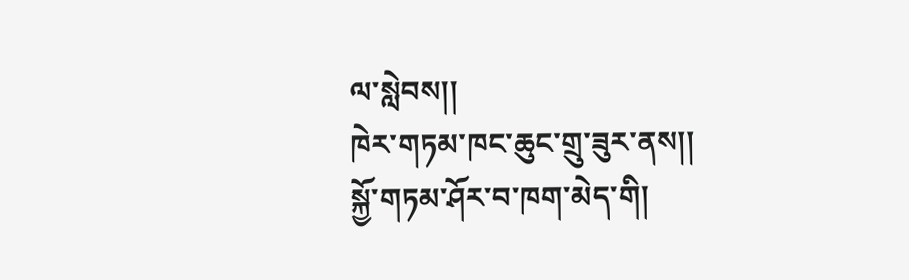ལ་སླེབས།།
ཁེར་གཏམ་ཁང་ཆུང་གྲུ་ཟུར་ནས།།
སྐྱོ་གཏམ་ཤོར་བ་ཁག་མེད་གི།